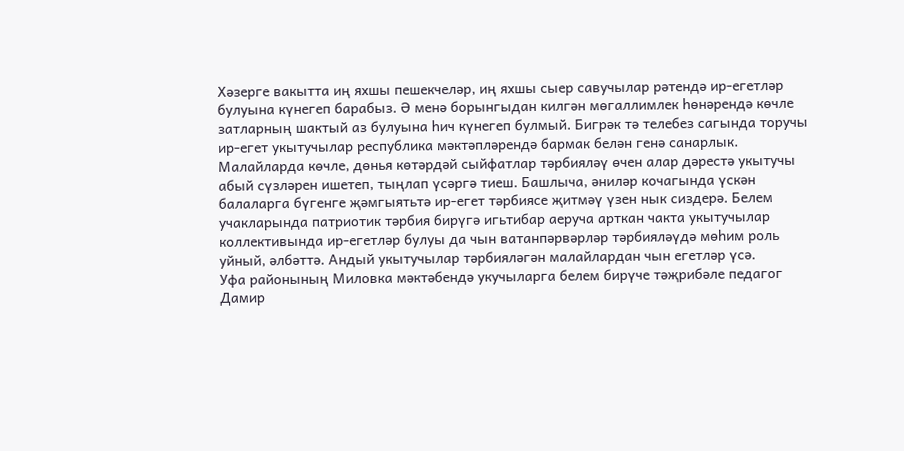Хәзерге вакытта иң яхшы пешекчеләр, иң яхшы сыер савучылар рәтендә ир-егетләр булуына күнегеп барабыз. Ә менә борынгыдан килгән мөгаллимлек һөнәрендә көчле затларның шактый аз булуына һич күнегеп булмый. Бигрәк тә телебез сагында торучы ир-егет укытучылар республика мәктәпләрендә бармак белән генә санарлык. Малайларда көчле, дөнья көтәрдәй сыйфатлар тәрбияләү өчен алар дәрестә укытучы абый сүзләрен ишетеп, тыңлап үсәргә тиеш. Башлыча, әниләр кочагында үскән балаларга бүгенге җәмгыятьтә ир-егет тәрбиясе җитмәү үзен нык сиздерә. Белем учакларында патриотик тәрбия бирүгә игьтибар аеруча арткан чакта укытучылар коллективында ир-егетләр булуы да чын ватанпәрвәрләр тәрбияләүдә мөһим роль уйный, әлбәттә. Андый укытучылар тәрбияләгән малайлардан чын егетләр үсә.
Уфа районының Миловка мәктәбендә укучыларга белем бирүче тәҗрибәле педагог Дамир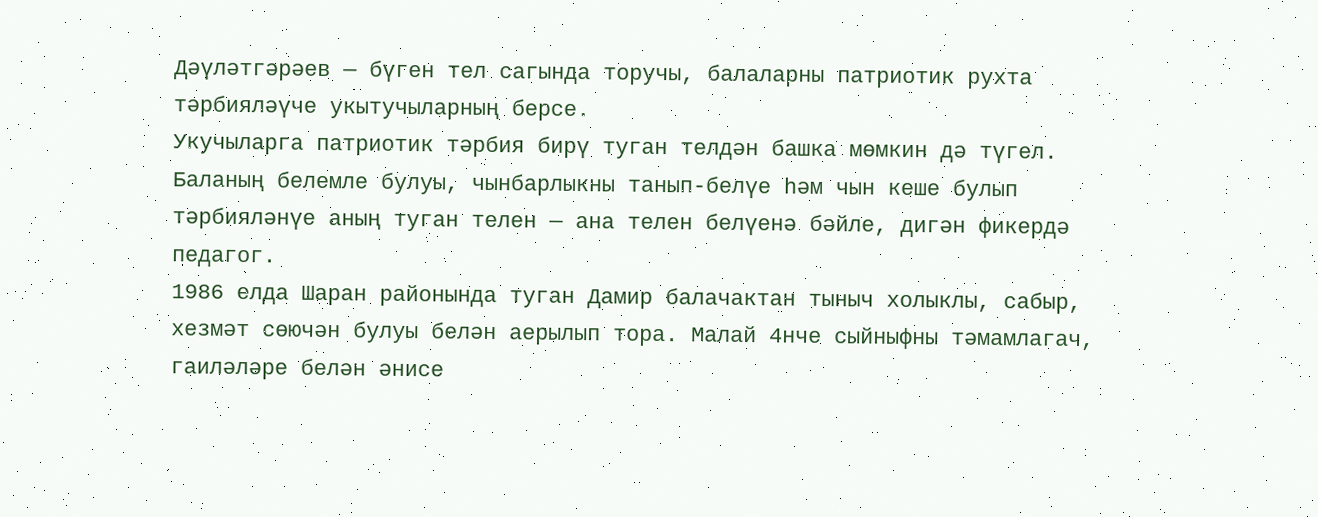Дәүләтгәрәев — бүген тел сагында торучы, балаларны патриотик рухта тәрбияләүче укытучыларның берсе.
Укучыларга патриотик тәрбия бирү туган телдән башка мөмкин дә түгел. Баланың белемле булуы, чынбарлыкны танып-белүе һәм чын кеше булып тәрбияләнүе аның туган телен — ана телен белүенә бәйле, дигән фикердә педагог.
1986 елда Шаран районында туган Дамир балачактан тыныч холыклы, сабыр, хезмәт сөючән булуы белән аерылып тора. Малай 4нче сыйныфны тәмамлагач, гаиләләре белән әнисе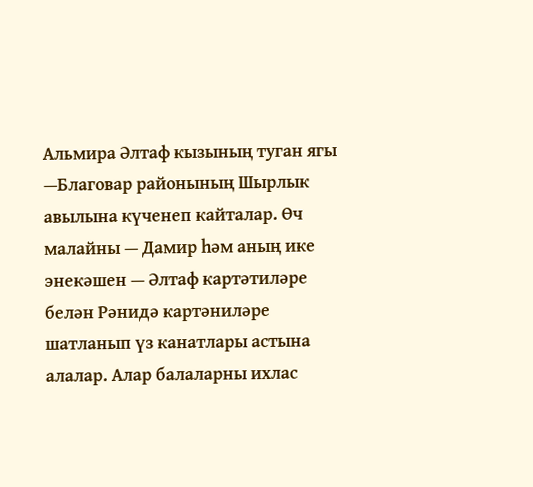Альмира Әлтаф кызының туган ягы —Благовар районының Шырлык авылына күченеп кайталар. Өч малайны — Дамир һәм аның ике энекәшен — Әлтаф картәтиләре белән Рәнидә картәниләре шатланып үз канатлары астына алалар. Алар балаларны ихлас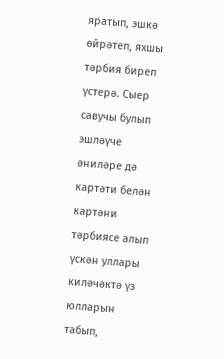яратып, эшкә өйрәтеп, яхшы тәрбия биреп үстерә. Сыер савучы булып эшләүче әниләре дә картәти белән картәни тәрбиясе алып үскән уллары киләчәктә үз юлларын табып,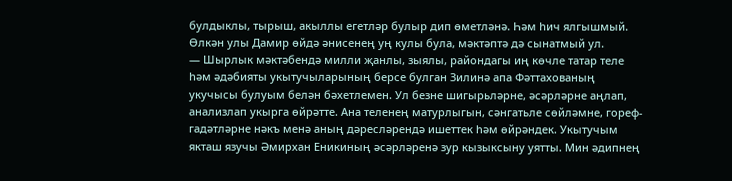булдыклы, тырыш, акыллы егетләр булыр дип өметләнә. Һәм һич ялгышмый. Өлкән улы Дамир өйдә әнисенең уң кулы була, мәктәптә дә сынатмый ул.
— Шырлык мәктәбендә милли җанлы, зыялы, райондагы иң көчле татар теле һәм әдәбияты укытучыларының берсе булган Зилинә апа Фәттахованың укучысы булуым белән бәхетлемен. Ул безне шигырьләрне, әсәрләрне аңлап, анализлап укырга өйрәтте. Ана теленең матурлыгын, сәнгатьле сөйләмне, гореф-гадәтләрне нәкъ менә аның дәресләрендә ишеттек һәм өйрәндек. Укытучым якташ язучы Әмирхан Еникиның әсәрләренә зур кызыксыну уятты. Мин әдипнең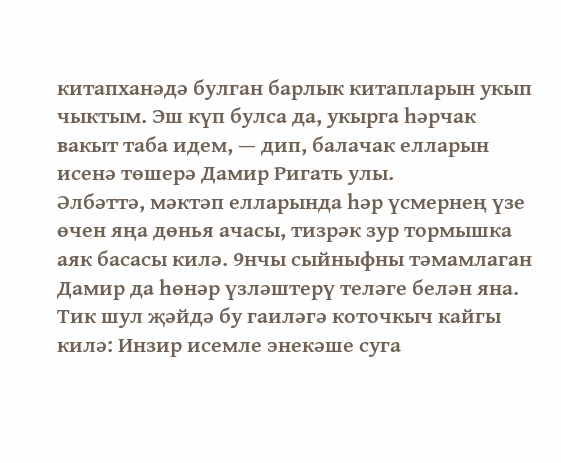китапханәдә булган барлык китапларын укып чыктым. Эш күп булса да, укырга һәрчак вакыт таба идем, — дип, балачак елларын исенә төшерә Дамир Ригать улы.
Әлбәттә, мәктәп елларында һәр үсмернең үзе өчен яңа дөнья ачасы, тизрәк зур тормышка аяк басасы килә. 9нчы сыйныфны тәмамлаган Дамир да һөнәр үзләштерү теләге белән яна. Тик шул җәйдә бу гаиләгә коточкыч кайгы килә: Инзир исемле энекәше суга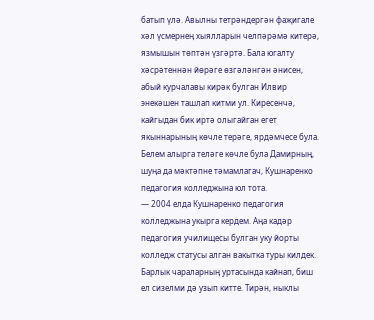батып үлә. Авылны тетрәндергән фаҗигале хәл үсмернең хыялларын челпәрәмә китерә, язмышын төптән үзгәртә. Бала югалту хәсрәтеннән йөрәге өзгәләнгән әнисен, абый курчалавы кирәк булган Илвир энекәшен ташлап китми ул. Киресенчә, кайгыдан бик иртә олыгайган егет якыннарының көчле терәге, ярдәмчесе була. Белем алырга теләге көчле була Дамирның, шуңа да мәктәпне тәмамлагач, Кушнаренко педагогия колледжына юл тота.
— 2004 елда Кушнаренко педагогия колледжына укырга кердем. Аңа кадәр педагогия училищесы булган уку йорты колледж статусы алган вакытка туры килдек. Барлык чараларның уртасында кайнап, биш ел сизелми дә узып китте. Тирән, ныклы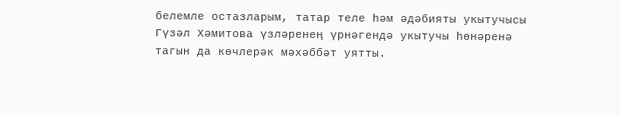белемле остазларым, татар теле һәм әдәбияты укытучысы Гүзәл Хәмитова үзләренең үрнәгендә укытучы һөнәренә тагын да көчлерәк мәхәббәт уятты.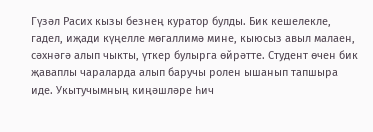Гүзәл Расих кызы безнең куратор булды. Бик кешелекле, гадел, иҗади күңелле мөгаллимә мине, кыюсыз авыл малаен, сәхнәгә алып чыкты, үткер булырга өйрәтте. Студент өчен бик җаваплы чараларда алып баручы ролен ышанып тапшыра иде. Укытучымның киңәшләре һич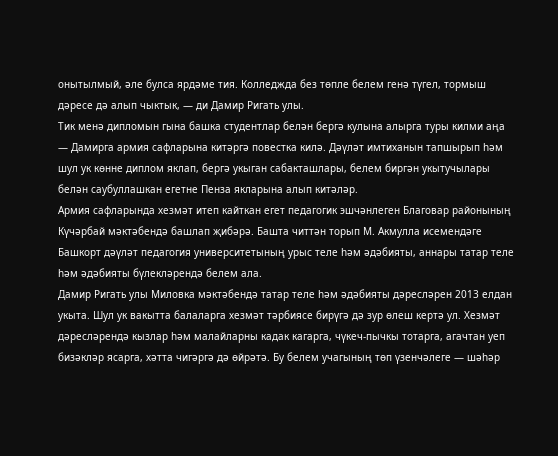онытылмый, әле булса ярдәме тия. Колледжда без төпле белем генә түгел, тормыш дәресе дә алып чыктык, — ди Дамир Ригать улы.
Тик менә дипломын гына башка студентлар белән бергә кулына алырга туры килми аңа — Дамирга армия сафларына китәргә повестка килә. Дәүләт имтиханын тапшырып һәм шул ук көнне диплом яклап, бергә укыган сабакташлары, белем биргән укытучылары белән саубуллашкан егетне Пенза якларына алып китәләр.
Армия сафларында хезмәт итеп кайткан егет педагогик эшчәнлеген Благовар районының Күчәрбай мәктәбендә башлап җибәрә. Башта читтән торып М. Акмулла исемендәге Башкорт дәүләт педагогия университетының урыс теле һәм әдәбияты, аннары татар теле һәм әдәбияты бүлекләрендә белем ала.
Дамир Ригать улы Миловка мәктәбендә татар теле һәм әдәбияты дәресләрен 2013 елдан укыта. Шул ук вакытта балаларга хезмәт тәрбиясе бирүгә дә зур өлеш кертә ул. Хезмәт дәресләрендә кызлар һәм малайларны кадак кагарга, чүкеч-пычкы тотарга, агачтан уеп бизәкләр ясарга, хәтта чигәргә дә өйрәтә. Бу белем учагының төп үзенчәлеге — шәһәр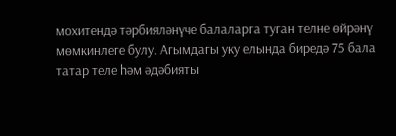мохитендә тәрбияләнүче балаларга туган телне өйрәнү мөмкинлеге булу. Агымдагы уку елында биредә 75 бала татар теле һәм әдәбияты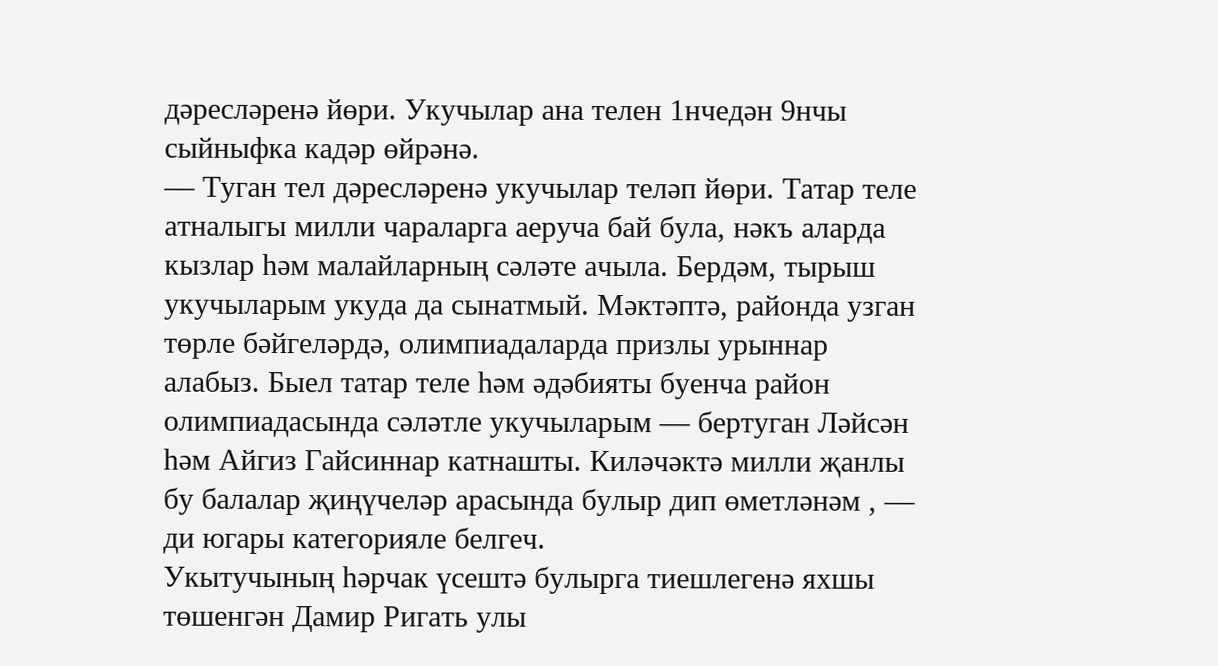дәресләренә йөри. Укучылар ана телен 1нчедән 9нчы сыйныфка кадәр өйрәнә.
— Туган тел дәресләренә укучылар теләп йөри. Татар теле атналыгы милли чараларга аеруча бай була, нәкъ аларда кызлар һәм малайларның сәләте ачыла. Бердәм, тырыш укучыларым укуда да сынатмый. Мәктәптә, районда узган төрле бәйгеләрдә, олимпиадаларда призлы урыннар алабыз. Быел татар теле һәм әдәбияты буенча район олимпиадасында сәләтле укучыларым — бертуган Ләйсән һәм Айгиз Гайсиннар катнашты. Киләчәктә милли җанлы бу балалар җиңүчеләр арасында булыр дип өметләнәм , — ди югары категорияле белгеч.
Укытучының һәрчак үсештә булырга тиешлегенә яхшы төшенгән Дамир Ригать улы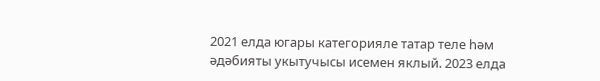2021 елда югары категорияле татар теле һәм әдәбияты укытучысы исемен яклый. 2023 елда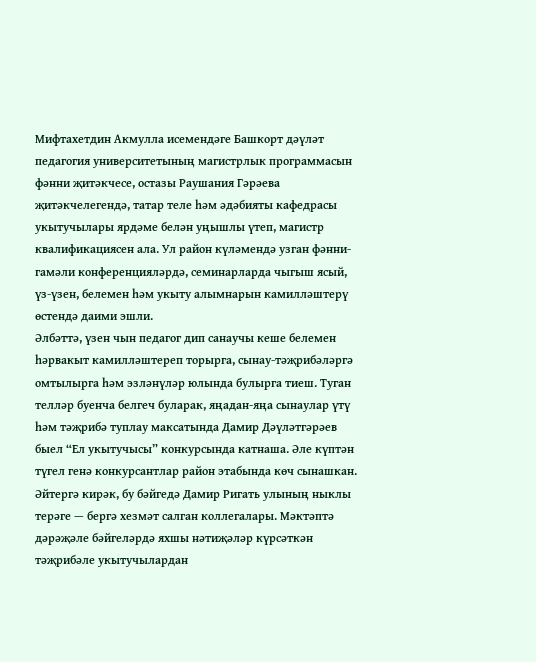Мифтахетдин Акмулла исемендәге Башкорт дәүләт педагогия университетының магистрлык программасын фәнни җитәкчесе, остазы Раушания Гәрәева җитәкчелегендә, татар теле һәм әдәбияты кафедрасы укытучылары ярдәме белән уңышлы үтеп, магистр квалификациясен ала. Ул район күләмендә узган фәнни-гамәли конференцияләрдә, семинарларда чыгыш ясый, үз-үзен, белемен һәм укыту алымнарын камилләштерү өстендә даими эшли.
Әлбәттә, үзен чын педагог дип санаучы кеше белемен һәрвакыт камилләштереп торырга, сынау-тәҗрибәләргә омтылырга һәм эзләнүләр юлында булырга тиеш. Туган телләр буенча белгеч буларак, яңадан-яңа сынаулар үтү һәм тәҗрибә туплау максатында Дамир Дәүләтгәрәев быел “Ел укытучысы” конкурсында катнаша. Әле күптән түгел генә конкурсантлар район этабында көч сынашкан. Әйтергә кирәк, бу бәйгедә Дамир Ригать улының ныклы терәге — бергә хезмәт салган коллегалары. Мәктәптә дәрәҗәле бәйгеләрдә яхшы нәтиҗәләр күрсәткән тәҗрибәле укытучылардан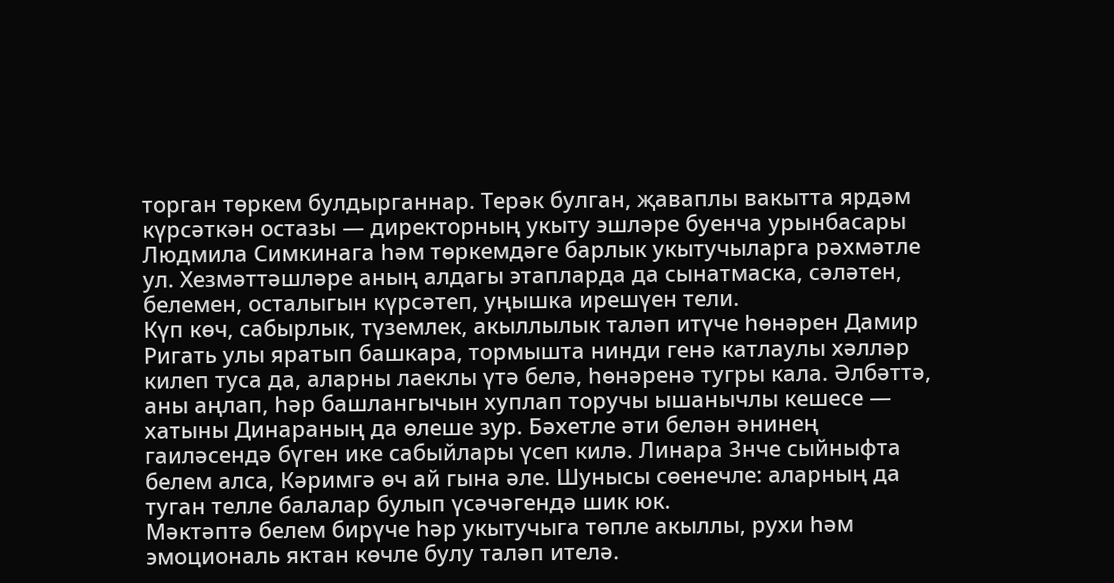торган төркем булдырганнар. Терәк булган, җаваплы вакытта ярдәм күрсәткән остазы — директорның укыту эшләре буенча урынбасары Людмила Симкинага һәм төркемдәге барлык укытучыларга рәхмәтле ул. Хезмәттәшләре аның алдагы этапларда да сынатмаска, сәләтен, белемен, осталыгын күрсәтеп, уңышка ирешүен тели.
Күп көч, сабырлык, түземлек, акыллылык таләп итүче һөнәрен Дамир Ригать улы яратып башкара, тормышта нинди генә катлаулы хәлләр килеп туса да, аларны лаеклы үтә белә, һөнәренә тугры кала. Әлбәттә, аны аңлап, һәр башлангычын хуплап торучы ышанычлы кешесе — хатыны Динараның да өлеше зур. Бәхетле әти белән әнинең гаиләсендә бүген ике сабыйлары үсеп килә. Линара 3нче сыйныфта белем алса, Кәримгә өч ай гына әле. Шунысы сөенечле: аларның да туган телле балалар булып үсәчәгендә шик юк.
Мәктәптә белем бирүче һәр укытучыга төпле акыллы, рухи һәм эмоциональ яктан көчле булу таләп ителә.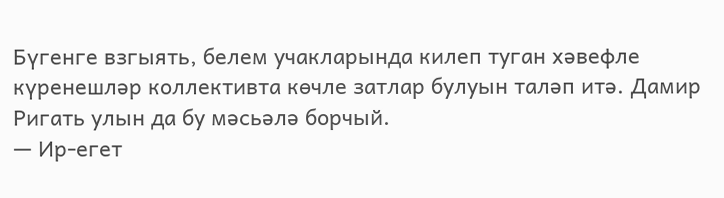Бүгенге взгыять, белем учакларында килеп туган хәвефле күренешләр коллективта көчле затлар булуын таләп итә. Дамир Ригать улын да бу мәсьәлә борчый.
— Ир-егет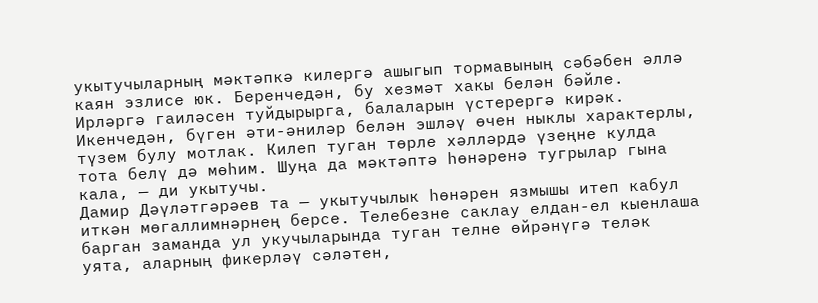укытучыларның мәктәпкә килергә ашыгып тормавының сәбәбен әллә каян эзлисе юк. Беренчедән, бу хезмәт хакы белән бәйле. Ирләргә гаиләсен туйдырырга, балаларын үстерергә кирәк. Икенчедән, бүген әти-әниләр белән эшләү өчен ныклы характерлы, түзем булу мотлак. Килеп туган төрле хәлләрдә үзеңне кулда тота белү дә мөһим. Шуңа да мәктәптә һөнәренә тугрылар гына кала, — ди укытучы.
Дамир Дәүләтгәрәев та — укытучылык һөнәрен язмышы итеп кабул иткән мөгаллимнәрнең берсе. Телебезне саклау елдан-ел кыенлаша барган заманда ул укучыларында туган телне өйрәнүгә теләк уята, аларның фикерләү сәләтен,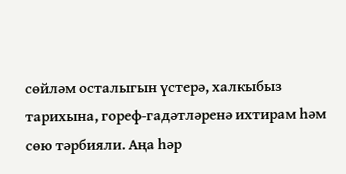сөйләм осталыгын үстерә, халкыбыз тарихына, гореф-гадәтләренә ихтирам һәм сөю тәрбияли. Аңа һәр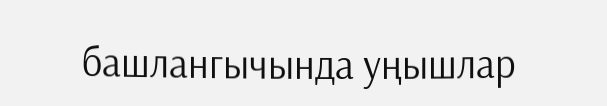башлангычында уңышлар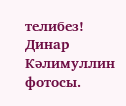телибез!
Динар Кәлимуллин фотосы.